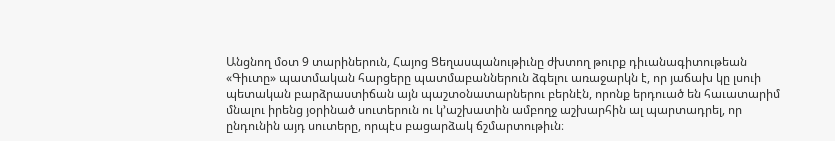Անցնող մօտ 9 տարիներուն, Հայոց Ցեղասպանութիւնը ժխտող թուրք դիւանագիտութեան «Գիւտը» պատմական հարցերը պատմաբաններուն ձգելու առաջարկն է, որ յաճախ կը լսուի պետական բարձրաստիճան այն պաշտօնատարներու բերնէն, որոնք երդուած են հաւատարիմ մնալու իրենց յօրինած սուտերուն ու կ’աշխատին ամբողջ աշխարհին ալ պարտադրել, որ ընդունին այդ սուտերը, որպէս բացարձակ ճշմարտութիւն։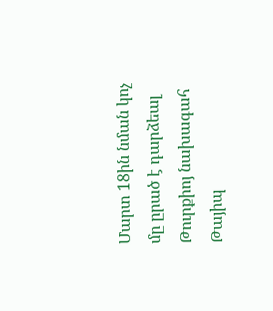Մարտ 18ին նման կոչ մը ըրած է դարձեալ Թուրքիոյ նախագահ Թայիպ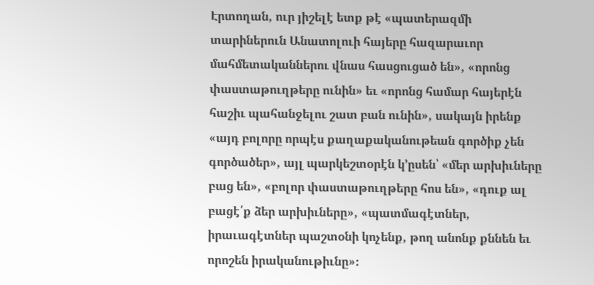Էրտողան, ուր յիշելէ ետք թէ «պատերազմի տարիներուն Անատոլուի հայերը հազարաւոր մահմետականներու վնաս հասցուցած են», «որոնց փաստաթուղթերը ունին» եւ «որոնց համար հայերէն հաշիւ պահանջելու շատ բան ունին», սակայն իրենք «այդ բոլորը որպէս քաղաքականութեան գործիք չեն գործածեր», այլ պարկեշտօրէն կ’ըսեն՝ «մեր արխիւները բաց են», «բոլոր փաստաթուղթերը հոս են», «դուք ալ բացէ՛ք ձեր արխիւները», «պատմագէտներ, իրաւագէտներ պաշտօնի կոչենք, թող անոնք քննեն եւ որոշեն իրականութիւնը»։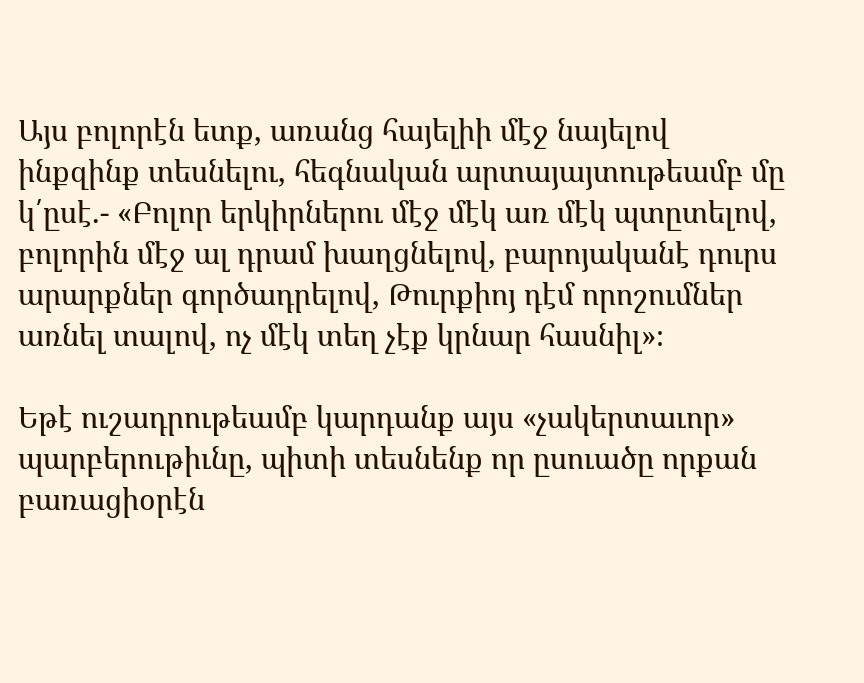Այս բոլորէն ետք, առանց հայելիի մէջ նայելով ինքզինք տեսնելու, հեգնական արտայայտութեամբ մը կ՛ըսէ.- «Բոլոր երկիրներու մէջ մէկ առ մէկ պտըտելով, բոլորին մէջ ալ դրամ խաղցնելով, բարոյականէ դուրս արարքներ գործադրելով, Թուրքիոյ դէմ որոշումներ առնել տալով, ոչ մէկ տեղ չէք կրնար հասնիլ»։

Եթէ ուշադրութեամբ կարդանք այս «չակերտաւոր» պարբերութիւնը, պիտի տեսնենք որ ըսուածը որքան բառացիօրէն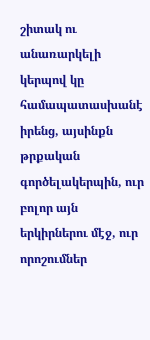շիտակ ու անառարկելի կերպով կը համապատասխանէ իրենց, այսինքն թրքական գործելակերպին, ուր բոլոր այն երկիրներու մէջ, ուր որոշումներ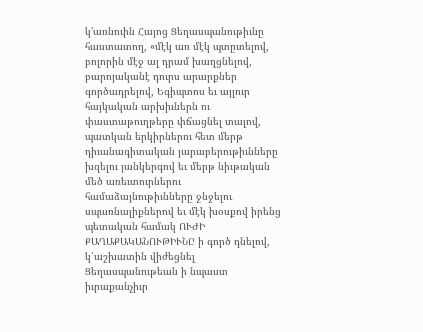կ’առնուին Հայոց Ցեղասպանութիւնը հաստատող, «մէկ առ մէկ պտըտելով, բոլորին մէջ ալ դրամ խաղցնելով, բարոյականէ դուրս արարքներ գործադրելով, Եգիպտոս եւ այլուր հայկական արխիւներն ու փաստաթուղթերը փճացնել տալով, պատկան երկիրներու հետ մերթ դիւանագիտական յարաբերութիւնները խզելու յանկերգով եւ մերթ նիւթական մեծ առեւտուրներու համաձայնութիւնները ջնջելու սպառնալիքներով եւ մէկ խօսքով իրենց պետական համակ ՈՒԺԻ ՔԱՂԱՔԱԿԱՆՈՒԹԻՒՆԸ ի գործ դնելով, կ՛աշխատին վիժեցնել Ցեղասպանութեան ի նպաստ իւրաքանչիւր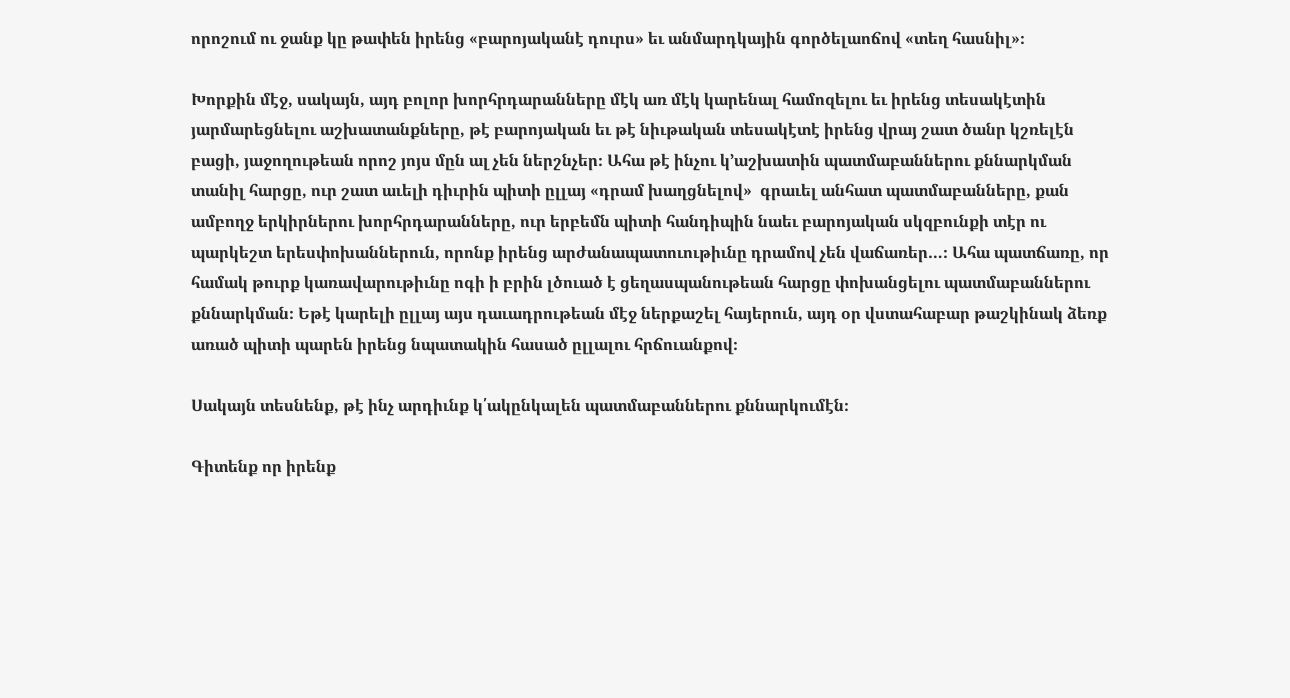որոշում ու ջանք կը թափեն իրենց «բարոյականէ դուրս» եւ անմարդկային գործելաոճով «տեղ հասնիլ»։

Խորքին մէջ, սակայն, այդ բոլոր խորհրդարանները մէկ առ մէկ կարենալ համոզելու եւ իրենց տեսակէտին յարմարեցնելու աշխատանքները, թէ բարոյական եւ թէ նիւթական տեսակէտէ իրենց վրայ շատ ծանր կշռելէն բացի, յաջողութեան որոշ յոյս մըն ալ չեն ներշնչեր։ Ահա թէ ինչու կ’աշխատին պատմաբաններու քննարկման տանիլ հարցը, ուր շատ աւելի դիւրին պիտի ըլլայ «դրամ խաղցնելով»  գրաւել անհատ պատմաբանները, քան ամբողջ երկիրներու խորհրդարանները, ուր երբեմն պիտի հանդիպին նաեւ բարոյական սկզբունքի տէր ու պարկեշտ երեսփոխաններուն, որոնք իրենց արժանապատուութիւնը դրամով չեն վաճառեր…։ Ահա պատճառը, որ համակ թուրք կառավարութիւնը ոգի ի բրին լծուած է ցեղասպանութեան հարցը փոխանցելու պատմաբաններու քննարկման։ Եթէ կարելի ըլլայ այս դաւադրութեան մէջ ներքաշել հայերուն, այդ օր վստահաբար թաշկինակ ձեռք առած պիտի պարեն իրենց նպատակին հասած ըլլալու հրճուանքով։

Սակայն տեսնենք, թէ ինչ արդիւնք կ՛ակընկալեն պատմաբաններու քննարկումէն։

Գիտենք որ իրենք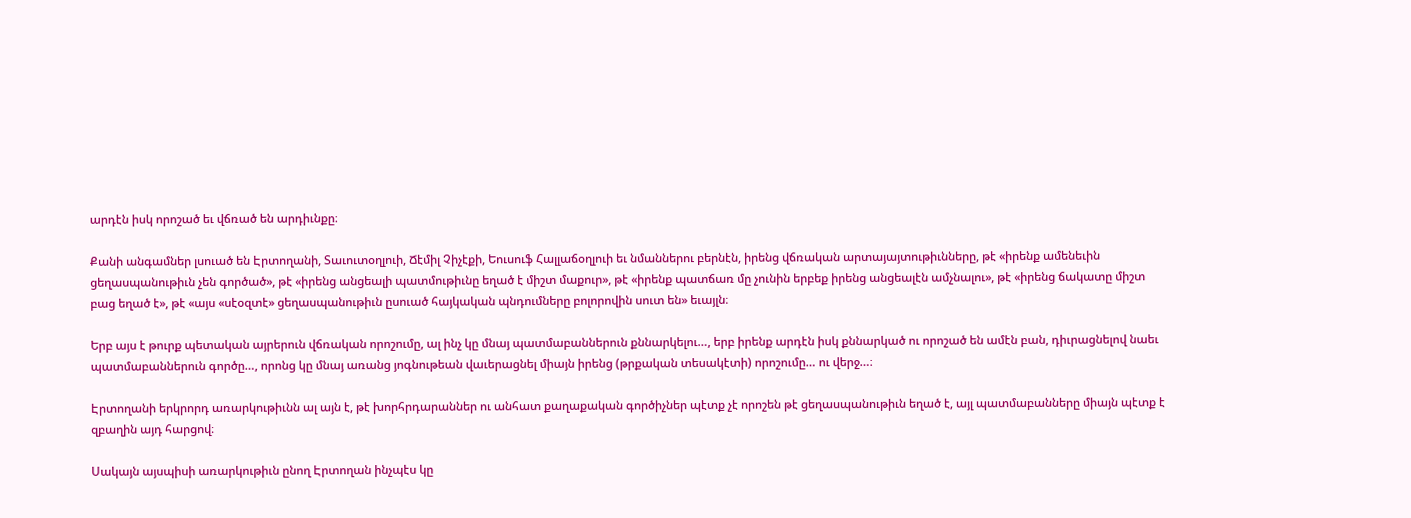արդէն իսկ որոշած եւ վճռած են արդիւնքը։

Քանի անգամներ լսուած են Էրտողանի, Տաւուտօղլուի, Ճէմիլ Չիչէքի, Եուսուֆ Հալլաճօղլուի եւ նմաններու բերնէն, իրենց վճռական արտայայտութիւնները, թէ «իրենք ամենեւին ցեղասպանութիւն չեն գործած», թէ «իրենց անցեալի պատմութիւնը եղած է միշտ մաքուր», թէ «իրենք պատճառ մը չունին երբեք իրենց անցեալէն ամչնալու», թէ «իրենց ճակատը միշտ բաց եղած է», թէ «այս «սէօզտէ» ցեղասպանութիւն ըսուած հայկական պնդումները բոլորովին սուտ են» եւայլն։

Երբ այս է թուրք պետական այրերուն վճռական որոշումը, ալ ինչ կը մնայ պատմաբաններուն քննարկելու…, երբ իրենք արդէն իսկ քննարկած ու որոշած են ամէն բան, դիւրացնելով նաեւ պատմաբաններուն գործը…, որոնց կը մնայ առանց յոգնութեան վաւերացնել միայն իրենց (թրքական տեսակէտի) որոշումը… ու վերջ…։

Էրտողանի երկրորդ առարկութիւնն ալ այն է, թէ խորհրդարաններ ու անհատ քաղաքական գործիչներ պէտք չէ որոշեն թէ ցեղասպանութիւն եղած է, այլ պատմաբանները միայն պէտք է զբաղին այդ հարցով։

Սակայն այսպիսի առարկութիւն ընող Էրտողան ինչպէս կը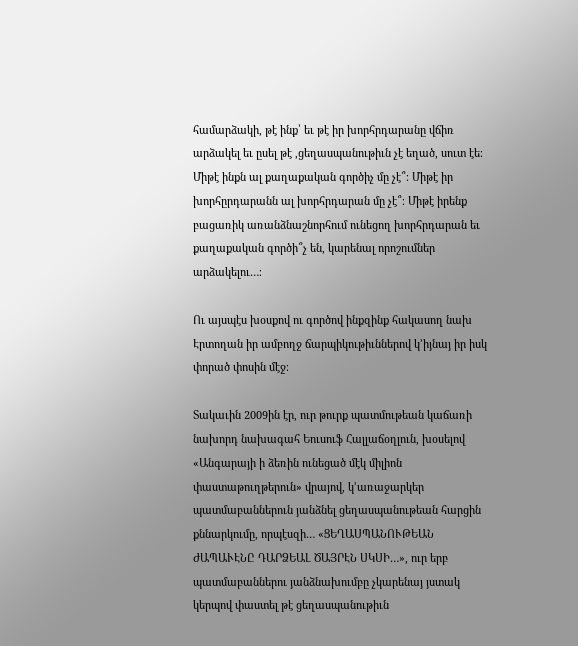համարձակի, թէ ինք՝ եւ թէ իր խորհրդարանը վճիռ արձակել եւ ըսել թէ ,ցեղասպանութիւն չէ եղած, սուտ էե։ Միթէ ինքն ալ քաղաքական գործիչ մը չէ՞։ Միթէ իր խորհըրդարանն ալ խորհրդարան մը չէ՞։ Միթէ իրենք բացառիկ առանձնաշնորհում ունեցող խորհրդարան եւ քաղաքական գործի՞չ են, կարենալ որոշումներ արձակելու…։

Ու այսպէս խօսքով ու գործով ինքզինք հակասող նախ Էրտողան իր ամբողջ ճարպիկութիւններով կ’իյնայ իր իսկ փորած փոսին մէջ։

Տակաւին 2009ին էր, ուր թուրք պատմութեան կաճառի նախորդ նախագահ Եուսուֆ Հալլաճօղլուն, խօսելով «Անգարայի ի ձեռին ունեցած մէկ միլիոն փաստաթուղթերուն» վրայով, կ’առաջարկեր պատմաբաններուն յանձնել ցեղասպանութեան հարցին քննարկումը, որպէսզի… «ՑԵՂԱՍՊԱՆՈՒԹԵԱՆ ԺԱՊԱՒԷՆԸ ԴԱՐՁԵԱԼ ԾԱՅՐԷՆ ՍԿՍԻ…», ուր երբ պատմաբաններու յանձնախումբը չկարենայ յստակ կերպով փաստել թէ ցեղասպանութիւն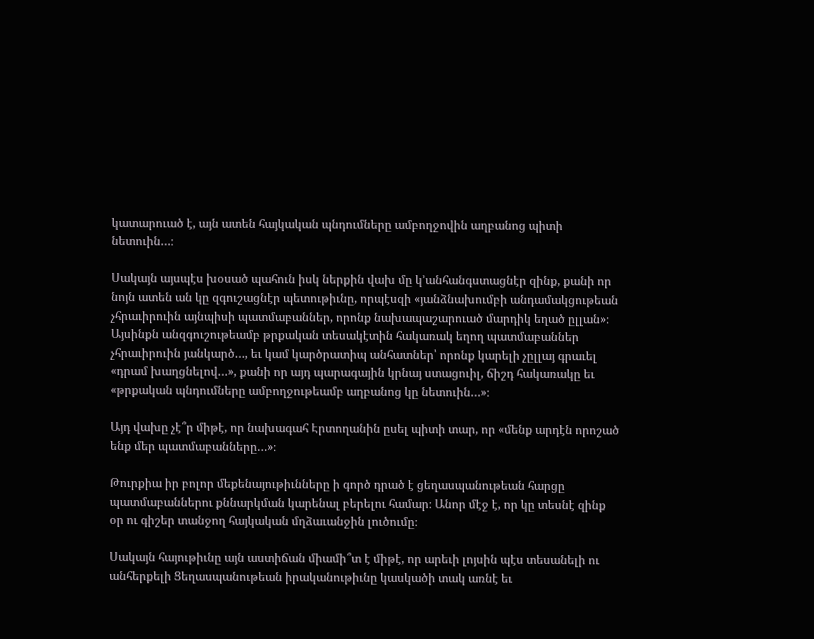կատարուած է, այն ատեն հայկական պնդումները ամբողջովին աղբանոց պիտի նետուին…։

Սակայն այսպէս խօսած պահուն իսկ ներքին վախ մը կ’անհանգստացնէր զինք, քանի որ նոյն ատեն ան կը զգուշացնէր պետութիւնը, որպէսզի «յանձնախումբի անդամակցութեան չհրաւիրուին այնպիսի պատմաբաններ, որոնք նախապաշարուած մարդիկ եղած ըլլան»։ Այսինքն անզգուշութեամբ թրքական տեսակէտին հակառակ եղող պատմաբաններ չհրաւիրուին յանկարծ…, եւ կամ կարծրատիպ անհատներ՝ որոնք կարելի չըլլայ գրաւել «դրամ խաղցնելով…», քանի որ այդ պարագային կրնայ ստացուիլ, ճիշդ հակառակը եւ «թրքական պնդումները ամբողջութեամբ աղբանոց կը նետուին…»։

Այդ վախը չէ՞ր միթէ, որ նախագահ Էրտողանին ըսել պիտի տար, որ «մենք արդէն որոշած ենք մեր պատմաբանները…»։

Թուրքիա իր բոլոր մեքենայութիւնները ի գործ դրած է ցեղասպանութեան հարցը պատմաբաններու քննարկման կարենալ բերելու համար։ Անոր մէջ է, որ կը տեսնէ զինք օր ու գիշեր տանջող հայկական մղձաւանջին լուծումը։

Սակայն հայութիւնը այն աստիճան միամի՞տ է միթէ, որ արեւի լոյսին պէս տեսանելի ու անհերքելի Ցեղասպանութեան իրականութիւնը կասկածի տակ առնէ եւ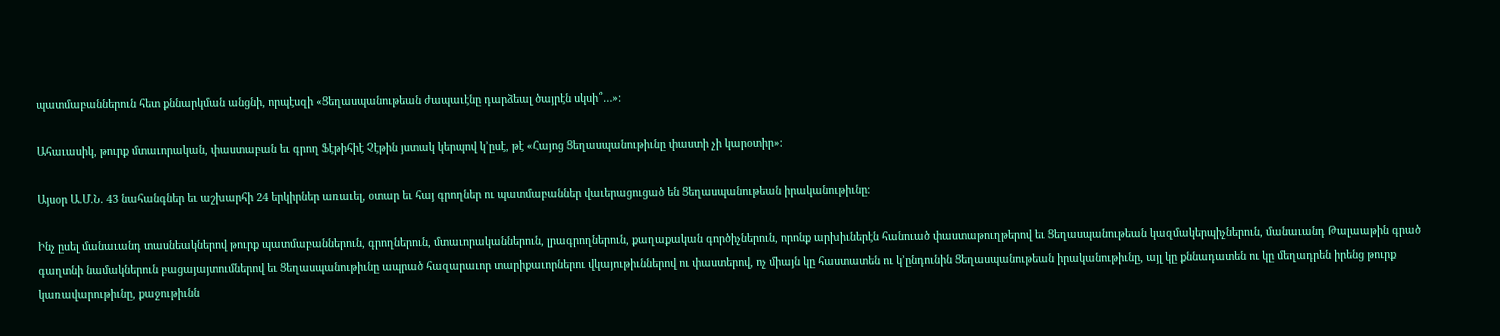պատմաբաններուն հետ քննարկման անցնի, որպէսզի «Ցեղասպանութեան ժապաւէնը դարձեալ ծայրէն սկսի՞…»։

Ահաւասիկ, թուրք մտաւորական, փաստաբան եւ գրող Ֆէթիհիէ Չէթին յստակ կերպով կ’ըսէ, թէ «Հայոց Ցեղասպանութիւնը փաստի չի կարօտիր»։

Այսօր Ա.Մ.Ն. 43 նահանգներ եւ աշխարհի 24 երկիրներ առաւել, օտար եւ հայ գրողներ ու պատմաբաններ վաւերացուցած են Ցեղասպանութեան իրականութիւնը։

Ինչ ըսել մանաւանդ տասնեակներով թուրք պատմաբաններուն, գրողներուն, մտաւորականներուն, լրագրողներուն, քաղաքական գործիչներուն, որոնք արխիւներէն հանուած փաստաթուղթերով եւ Ցեղասպանութեան կազմակերպիչներուն, մանաւանդ Թալաաթին գրած գաղտնի նամակներուն բացայայտումներով եւ Ցեղասպանութիւնը ապրած հազարաւոր տարիքաւորներու վկայութիւններով ու փաստերով, ոչ միայն կը հաստատեն ու կ’ընդունին Ցեղասպանութեան իրականութիւնը, այլ կը քննադատեն ու կը մեղադրեն իրենց թուրք կառավարութիւնը, քաջութիւնն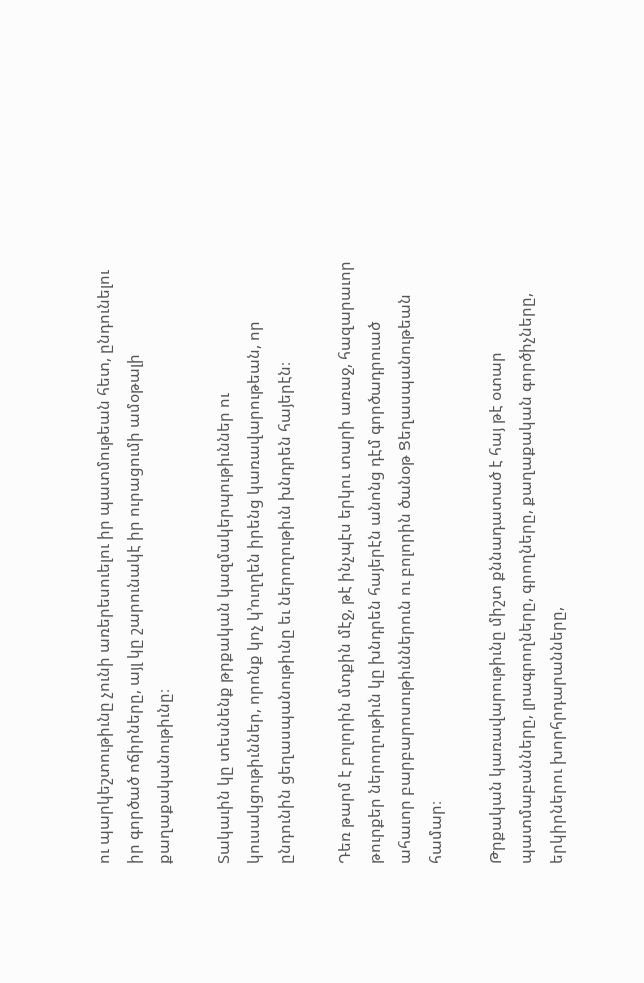ու պարկեշտութիւնը չունի առերեսուելու իր պատմութեան հետ, ընդունելու իր գործած ոճիրները, այլ կը շարունակէ իր ուրացումի ամօթալի քաղաքականութիւնը։

Տակաւին կը տեսնենք թրքական կազմակերպութիւններ ու կուսակցութիւններ, որոնք կոչ կ’ուղղեն իրենց կառավարութեան, որ ընդունին ցեղասպանութիւնը եւ ներողութիւն խնդրեն հայերէն։

Դեռ թարմ է բոլորին մտքին մէջ, թէ ինչպէս երկու տարի առաջ, հազարաւոր թուրքեր ներողութիւն կը խնդրեն հայերէն անոնց դէմ գործադրուած ահաւոր բարբարոսութիւններուն ու բոլորին ծանօթ Ցեղասպանութեան համար։

Թրքական կառավարութիւնը միշտ քննադատած է հայ թէ օտար պատմաբանները, լրագրողները, գրողները, քաղաքական գործիչները, երկիրներու խորհրդարանները,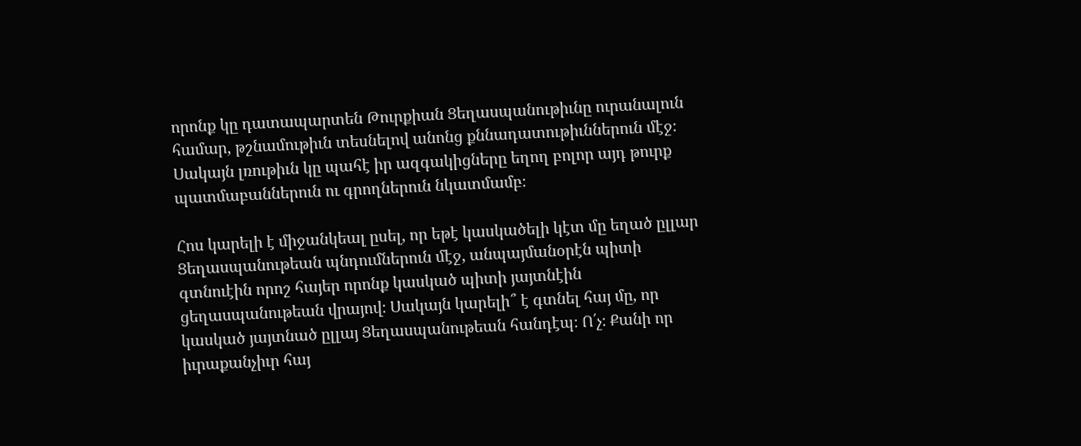որոնք կը դատապարտեն Թուրքիան Ցեղասպանութիւնը ուրանալուն համար, թշնամութիւն տեսնելով անոնց քննադատութիւններուն մէջ։ Սակայն լռութիւն կը պահէ իր ազգակիցները եղող բոլոր այդ թուրք պատմաբաններուն ու գրողներուն նկատմամբ։

Հոս կարելի է միջանկեալ ըսել, որ եթէ կասկածելի կէտ մը եղած ըլլար Ցեղասպանութեան պնդումներուն մէջ, անպայմանօրէն պիտի գտնուէին որոշ հայեր որոնք կասկած պիտի յայտնէին ցեղասպանութեան վրայով։ Սակայն կարելի՞ է գտնել հայ մը, որ կասկած յայտնած ըլլայ Ցեղասպանութեան հանդէպ։ Ո՛չ։ Քանի որ իւրաքանչիւր հայ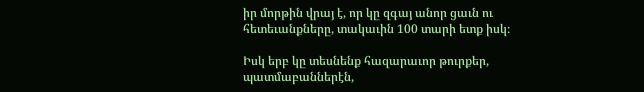իր մորթին վրայ է, որ կը զգայ անոր ցաւն ու հետեւանքները, տակաւին 100 տարի ետք իսկ։

Իսկ երբ կը տեսնենք հազարաւոր թուրքեր, պատմաբաններէն,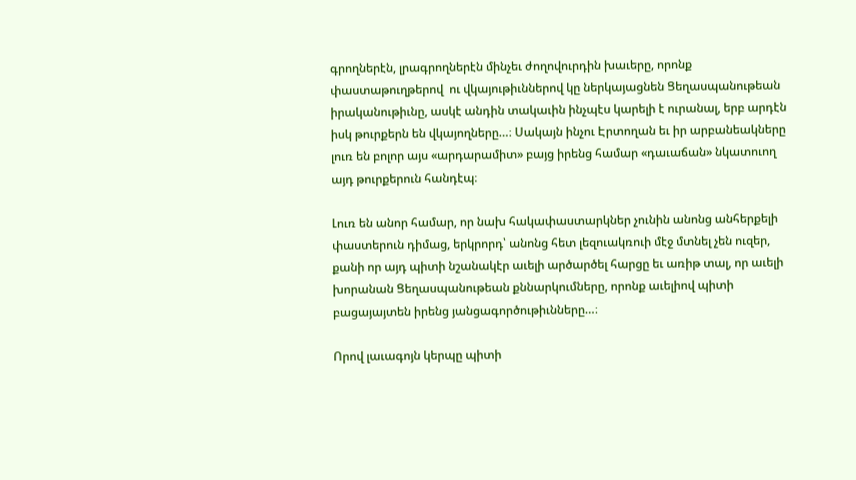գրողներէն, լրագրողներէն մինչեւ ժողովուրդին խաւերը, որոնք փաստաթուղթերով  ու վկայութիւններով կը ներկայացնեն Ցեղասպանութեան իրականութիւնը, ասկէ անդին տակաւին ինչպէս կարելի է ուրանալ, երբ արդէն իսկ թուրքերն են վկայողները…։ Սակայն ինչու Էրտողան եւ իր արբանեակները լուռ են բոլոր այս «արդարամիտ» բայց իրենց համար «դաւաճան» նկատուող այդ թուրքերուն հանդէպ։

Լուռ են անոր համար, որ նախ հակափաստարկներ չունին անոնց անհերքելի փաստերուն դիմաց, երկրորդ՝ անոնց հետ լեզուակռուի մէջ մտնել չեն ուզեր, քանի որ այդ պիտի նշանակէր աւելի արծարծել հարցը եւ առիթ տալ, որ աւելի խորանան Ցեղասպանութեան քննարկումները, որոնք աւելիով պիտի բացայայտեն իրենց յանցագործութիւնները…։

Որով լաւագոյն կերպը պիտի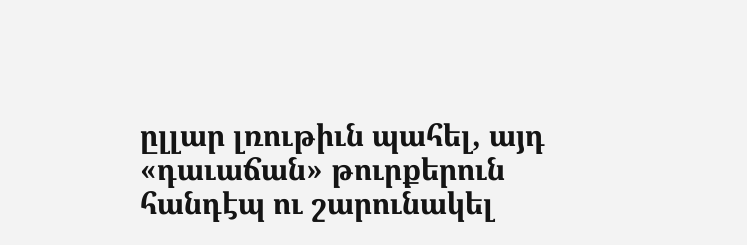ըլլար լռութիւն պահել, այդ «դաւաճան» թուրքերուն հանդէպ ու շարունակել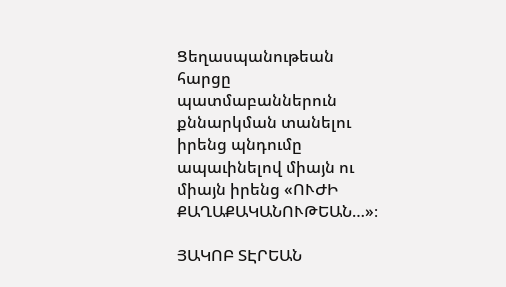Ցեղասպանութեան հարցը պատմաբաններուն քննարկման տանելու իրենց պնդումը ապաւինելով միայն ու միայն իրենց «ՈՒԺԻ ՔԱՂԱՔԱԿԱՆՈՒԹԵԱՆ…»։

ՅԱԿՈԲ ՏԷՐԵԱՆ